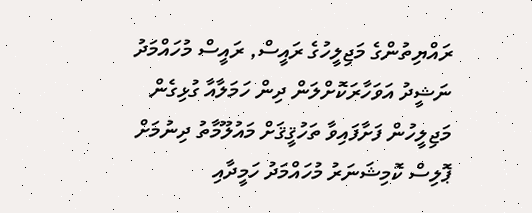ރައްޔިތުންގެ މަޖިލީހުގެ ރައީސް, ރައީސް މުހައްމަދު ނަޝީދު އަވަހާރަކޮށްލަން ދިން ހަމަލާއާ ގުޅިގެން މަޖިލީހުން ފަށާފައިވާ ތަހުޤީޤަށް މައުލޫމާތު ދިނުމަށް ޕޮލިސް ކޮމިޝަނަރު މުހައްމަދު ހަމީދާއި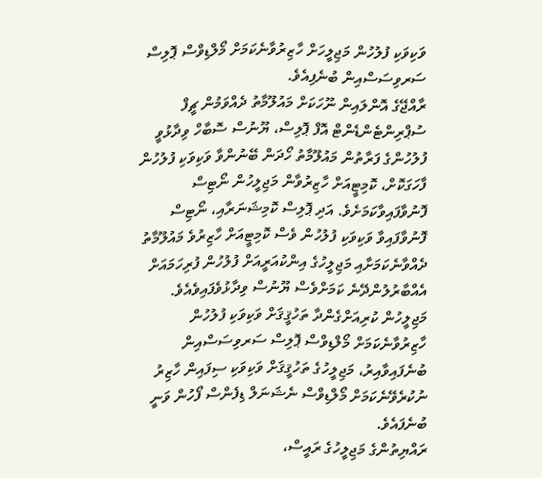ވަކިވަކި ފުލުހުން މަޖިލީހަށް ހާޒިރުވާނެކަމަށް މޯލްޑިވްސް ޕޮލިސް ސަރވިސަސްއިން ބުނެފިއެވެ.
ރާއްޖޭގެ އޮންލައިން ނޫހަކަށް މައުލޫމާތު ދެއްވަމުން ޗީފް ސުޕްރިންޓެންޑެންޓް އޮފް ޕޮލިސް، ޔޫނުސް ސޮބާހް ވިދާޅުވީ ފުލުހުންގެ ފަރާތުން މައުލޫމާތު ހޯދަން ބޭނުންވާ ވަކިވަކި ފުލުހުން ފާހަގަކޮށް، ކޮމިޓީއަށް ހާޒިރުވާން މަޖިލީހުން ނޯޓިސް ފޮނުވާފައިވާކަމަށެވެ. އަދި ޕޮލިސް ކޮމިޝަނަރާއި، ނޯޓިސް ފޮނުވާފައިވާ ވަކިވަކި ފުލުހުން ވެސް ކޮމިޓީއަށް ހާޒިރުވެ މައުލޫމާތު ދެއްވާނެކަމަށާއި މަޖިލީހުގެ އިންކުއަރީއަށް ފުލުހުން ފުރިހަމައަށް އެއްބާރުލުންދޭނެ ކަމަށްވެސް ޔޫނުސް ވިދާޅުވެފައިވެއެވެ.
މަޖިލީހުން ކުރިއަށްގެންދާ ތަހުޤީޤަށް ވަކިވަކި ފުލުހުން ހާޒިރުވާނެކަމަށް މޯލްޑިވްސް ޕޮލިސް ސަރވިސަސްއިން ބުނެފައިވާއިރު، މަޖިލީހުގެ ތަހުޤީޤަށް ވަކިވަކި ސިފައިން ހާޒިރު ނުކުރެވޭނެކަމަށް މޯލްޑިވްސް ނެޝަނަލް ޑިފެންސް ފޯހުން ވަނީ ބުނެފައެވެ.
ރައްޔިތުންގެ މަޖިލީހުގެ ރައީސް،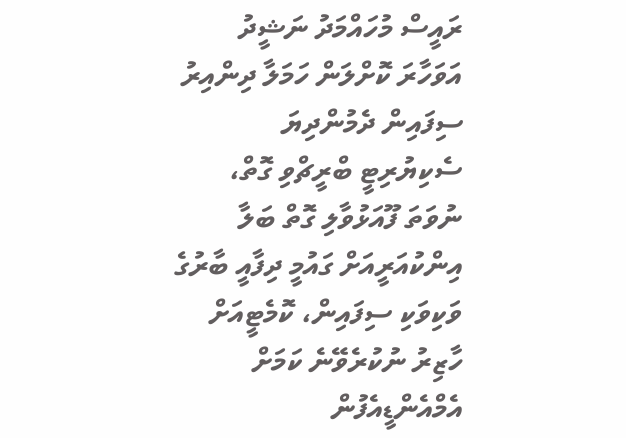ރައީސް މުހައްމަދު ނަޝީދު އަވަހާރަ ކޮށްލަން ހަމަލާ ދިންއިރު ސިފައިން ދެމުންދިޔަ ސެކިޔުރިޓީ ބްރީޗްވި ގޮތް، ނުވަތަ ފޫއަޅުވާލި ގޮތް ބަލާ އިންކުއަރީއަށް ގައުމީ ދިފާއީ ބާރުގެ ވަކިވަކި ސިފައިން، ކޮމެޓީއަށް ހާޒިރު ނުކުރެވޭނެ ކަމަށް އެމްއެންޑީއެފުން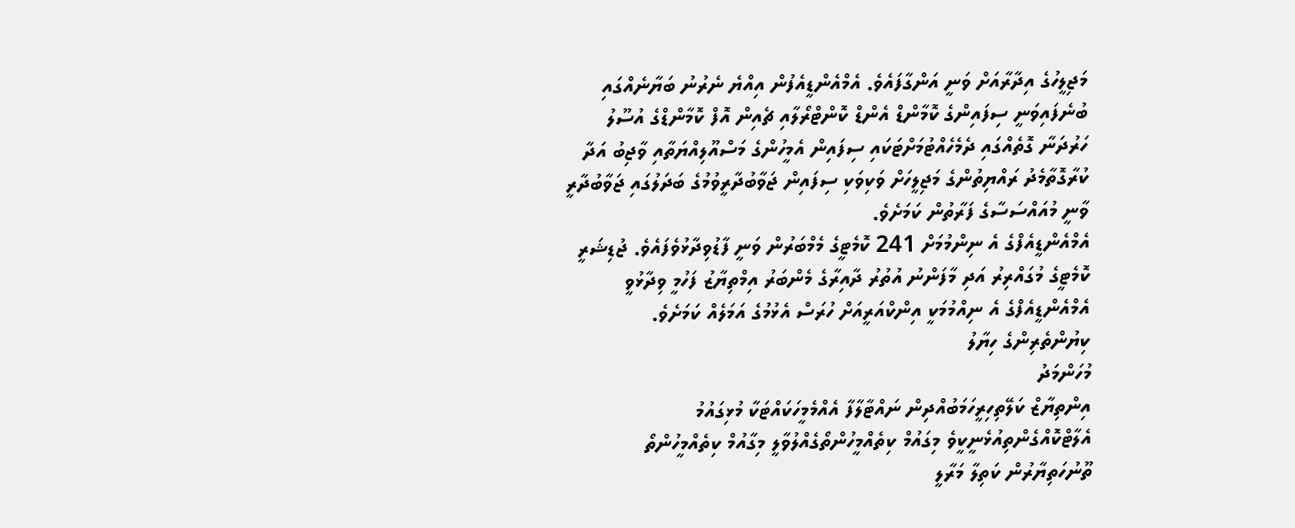މަޖިލީހުގެ އިދާރާއަށް ވަނީ އަންގާފައެވެ. އެމްއެންޑީއެފުން އިއްޔެ ނެރުނު ބަޔާނެއްގައި ބުނެފައިވަނީ ސިފައިންގެ ކޮމާންޑް އެންޑް ކޮންޓްރޯލާއި ޗެއިން އޮފް ކޮމާންޑްގެ އުސޫލު ހަރުދަނާ ގޮތެއްގައި ދެމެހެއްޓުމަށްޓަކައި ސިފައިން އެމީހުންގެ މަސްއޫލިއްޔަތާއި ވާޖިބު އަދާ ކުރާގޮތާމެދު ރައްޔިތުންގެ މަޖިލީހަށް ވަކިވަކި ސިފައިން ޖަވާބުދާރީވުމުގެ ބަދަލުގައި ޖަވާބުދާރީ ވާނީ މުއައްސަސާގެ ފަރާތުން ކަމަށެވެ.
އެމްއެންޑީއެފްގެ އެ ނިންމުމަށް 241 ކޮމެޓީގެ މެމްބަރުން ވަނީ ފާޑުވިދާޅުވެފައެވެ. ޖުޑިޝަރީ ކޮމެޓީގެ މުގައްރިރު އަދި މާފަންނު އުތުރު ދާއިރާގެ މެންބަރު އިމްތިޔާޒު ފަހުމީ ވިދާޅުވީ އެމްއެންޑީއެފްގެ އެ ނިއްމުމަކީ އިންކްއަރީއަށް ހުރަސް އެޅުމުގެ އަމަލެއް ކަމަށެވެ.
ކިޔުންތެރިންގެ ހިޔާލު
މުހަންމަދު
އިންތިޔާޒް ކަލޭތިހިރީހަމަބުއްދިން ނައްޓާލާފާ އެއްމެމީހަކައްޓަކާ މުޅިގައުމު އެލާޓްކޮއްގެންތިއުޅެނީކީވެ މިގައުމް ކިތެއްމީހުންތޯގެއްލުވާލީ މިގާއުމް ކިތެއްމީހުންތޯ ތޫނުހަތިޔާރުން ކަތިލާ މަރާލީ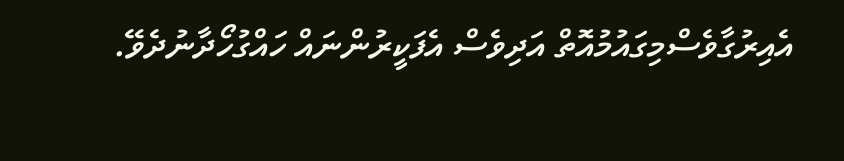އެއިރުގާވެސްމިގައުމުއޮތް އަދިވެސް އެފަކީރުންނައް ހައްގުހޯދާނުދެވޭ.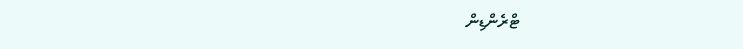ޓްރެންޑިން